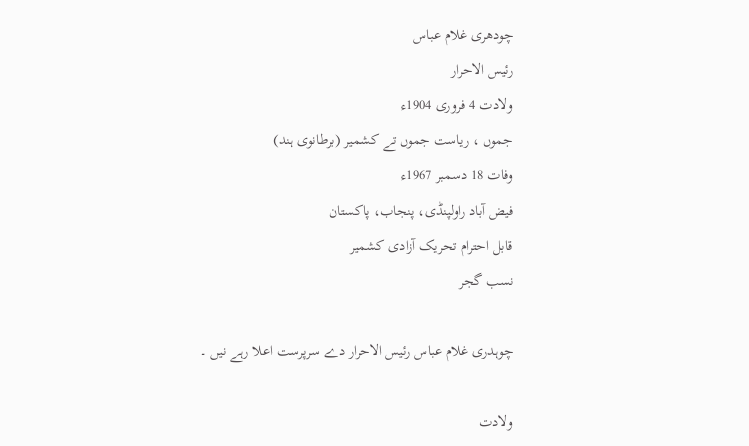چودھری غلام عباس
رئیس الاحرار
ولادت 4 فروری 1904ء
جموں ، ریاست جموں تے کشمیر (برطانوی ہند)
وفات 18 دسمبر 1967ء
فیض آباد راولپنڈی، پنجاب، پاکستان
قابل احترام تحریک آزادی کشمیر
نسب گجر

چوہدری غلام عباس رئیس الاحرار دے سرپرست اعلا رہے نیں ۔

ولادت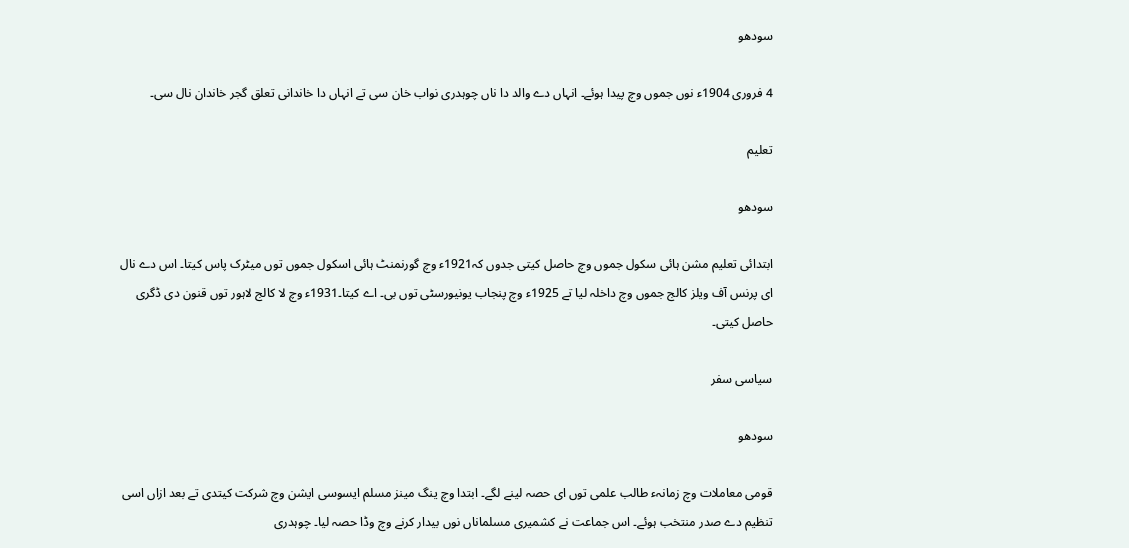سودھو

4 فروری 1904ء نوں جموں وچ پیدا ہوئے۔ انہاں دے والد دا ناں چوہدری نواب خان سی تے انہاں دا خاندانی تعلق گجر خاندان نال سی۔

تعلیم

سودھو

ابتدائی تعلیم مشن ہائی سکول جموں وچ حاصل کیتی جدوں کہ1921ء وچ گورنمنٹ ہائی اسکول جموں توں میٹرک پاس کیتا۔ اس دے نال ای پرنس آف ویلز کالج جموں وچ داخلہ لیا تے 1925ء وچ پنجاب یونیورسٹی توں بی۔ اے کیتا۔1931ء وچ لا کالج لاہور توں قنون دی ڈگری حاصل کیتی۔

سیاسی سفر

سودھو

قومی معاملات وچ زمانہء طالب علمی توں ای حصہ لینے لگے۔ ابتدا وچ ینگ مینز مسلم ایسوسی ایشن وچ شرکت کیتدی تے بعد ازاں اسی تنظیم دے صدر منتخب ہوئے۔ اس جماعت نے کشمیری مسلماناں نوں بیدار کرنے وچ وڈا حصہ لیا۔ چوہدری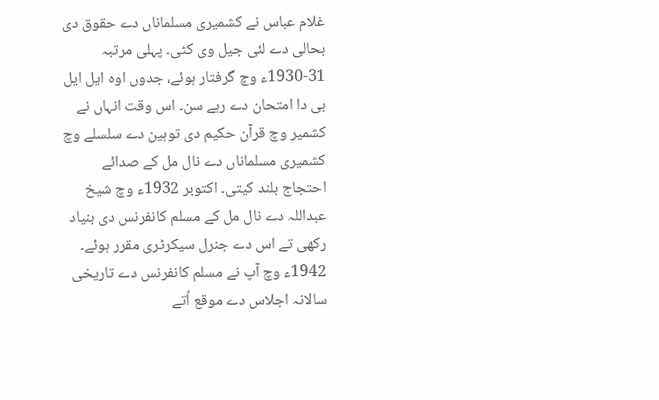غلام عباس نے کشمیری مسلماناں دے حقوق دی بحالی دے لئی جیل وی کٹی۔ پہلی مرتبہ 31-1930ء وچ گرفتار ہوئے، جدوں اوہ ایل ایل بی دا امتحان دے رہے سن۔ اس وقت انہاں نے کشمیر وچ قرآن حکیم دی توہین دے سلسلے وچ کشمیری مسلماناں دے نال مل کے صدائے احتجاج بلند کیتی۔ اکتوبر 1932ء وچ شیخ عبداللہ دے نال مل کے مسلم کانفرنس دی بنیاد رکھی تے اس دے جنرل سیکرٹری مقرر ہوئے۔ 1942ء وچ آپ نے مسلم کانفرنس دے تاریخی سالانہ اجلاس دے موقع اُتے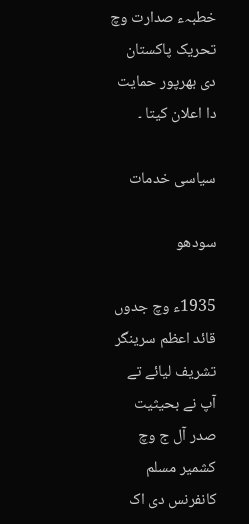خطبہء صدارت وچ تحریک پاکستان دی بھرپور حمایت دا اعلان کیتا ۔

سیاسی خدمات

سودھو

1935ء وچ جدوں قائد اعظم سرینگر تشریف لیائے تے آپ نے بحیثیت صدر آل ج وچ کشمیر مسلم کانفرنس دی اک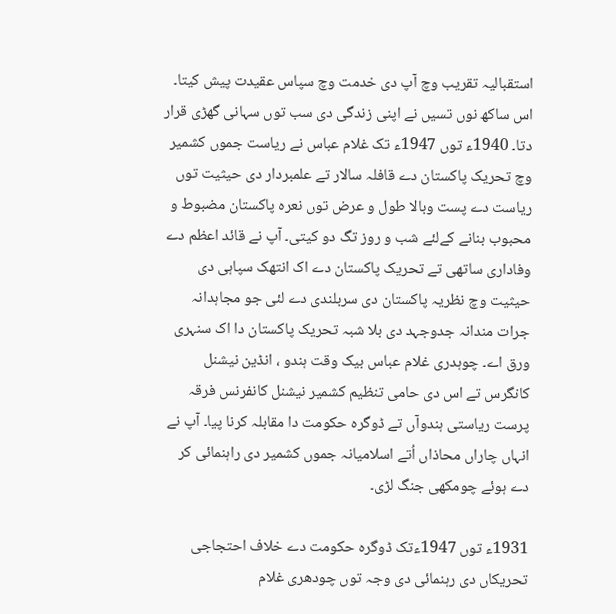استقبالیہ تقریب وچ آپ دی خدمت وچ سپاس عقیدت پیش کیتا۔ اس ساکھ نوں تسیں نے اپنی زندگی دی سب توں سہانی گھڑی قرار دتا۔ 1940ء توں 1947ء تک غلام عباس نے ریاست جموں کشمیر وچ تحریک پاکستان دے قافلہ سالار تے علمبردار دی حیثیت توں ریاست دے پست وبالا طول و عرض توں نعرہ پاکستان مضبوط و محبوب بنانے کےلئے شب و روز تگ دو کیتی۔ آپ نے قائد اعظم دے وفاداری ساتھی تے تحریک پاکستان دے اک انتھک سپاہی دی حیثیت وچ نظریہ پاکستان دی سربلندی دے لئی جو مجاہدانہ جرات مندانہ جدوجہد دی بلا شبہ تحریک پاکستان دا اک سنہری ورق اے۔ چوہدری غلام عباس بیک وقت ہندو ، انڈین نیشنل کانگرس تے اس دی حامی تنظیم کشمیر نیشنل کانفرنس فرقہ پرست ریاستی ہندوآں تے ڈوگرہ حکومت دا مقابلہ کرنا پیا۔ آپ نے انہاں چاراں محاذاں اُتے اسلامیانہ جموں کشمیر دی راہنمائی کر دے ہوئے چومکھی جنگ لڑی۔

1931ء توں 1947ءتک ڈوگرہ حکومت دے خلاف احتجاجی تحریکاں دی رہنمائی دی وجہ توں چودھری غلام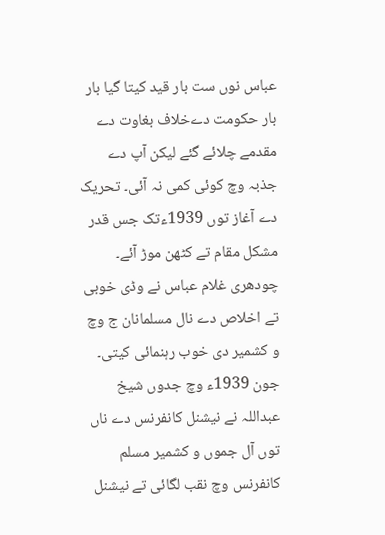عباس نوں ست بار قید کیتا گیا بار بار حکومت دےخلاف بغاوت دے مقدمے چلائے گئے لیکن آپ دے جذبہ وچ کوئی کمی نہ آئی۔ تحریک دے آغاز توں 1939ءتک جس قدر مشکل مقام تے کٹھن موڑ آئے۔ چودھری غلام عباس نے وڈی خوبی تے اخلاص دے نال مسلمانان ج وچ و کشمیر دی خوب رہنمائی کیتی۔ جون 1939ء وچ جدوں شیخ عبداللہ نے نیشنل کانفرنس دے ناں توں آل جموں و کشمیر مسلم کانفرنس وچ نقب لگائی تے نیشنل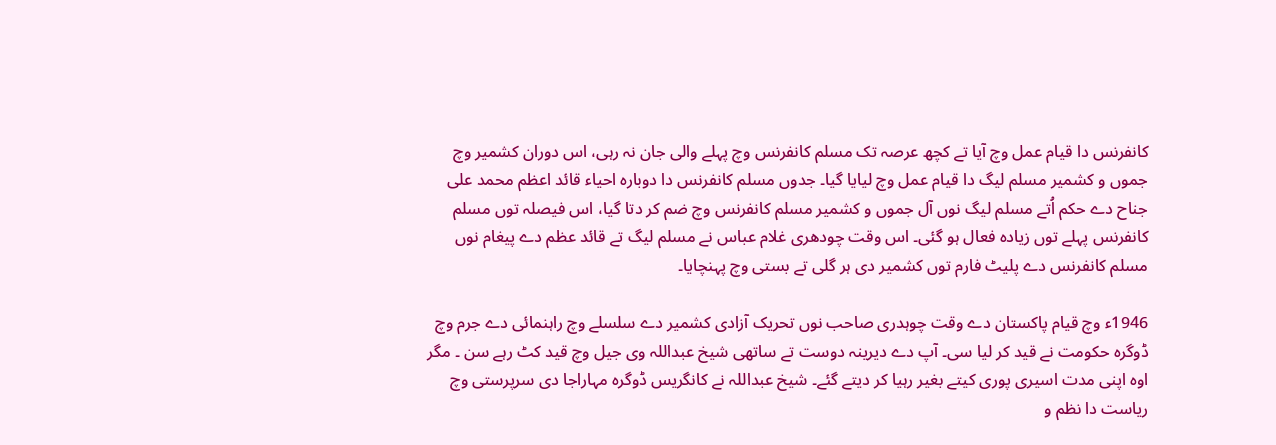کانفرنس دا قیام عمل وچ آیا تے کچھ عرصہ تک مسلم کانفرنس وچ پہلے والی جان نہ رہی، اس دوران کشمیر وچ جموں و کشمیر مسلم لیگ دا قیام عمل وچ لیایا گیا۔ جدوں مسلم کانفرنس دا دوبارہ احیاء قائد اعظم محمد علی جناح دے حکم اُتے مسلم لیگ نوں آل جموں و کشمیر مسلم کانفرنس وچ ضم کر دتا گیا، اس فیصلہ توں مسلم کانفرنس پہلے توں زیادہ فعال ہو گئی۔ اس وقت چودھری غلام عباس نے مسلم لیگ تے قائد عظم دے پیغام نوں مسلم کانفرنس دے پلیٹ فارم توں کشمیر دی ہر گلی تے بستی وچ پہنچایا۔

1946ء وچ قیام پاکستان دے وقت چوہدری صاحب نوں تحریک آزادی کشمیر دے سلسلے وچ راہنمائی دے جرم وچ ڈوگرہ حکومت نے قید کر لیا سی۔ آپ دے دیرینہ دوست تے ساتھی شیخ عبداللہ وی جیل وچ قید کٹ رہے سن ۔ مگر اوہ اپنی مدت اسیری پوری کیتے بغیر رہیا کر دیتے گئے۔ شیخ عبداللہ نے کانگریس ڈوگرہ مہاراجا دی سرپرستی وچ ریاست دا نظم و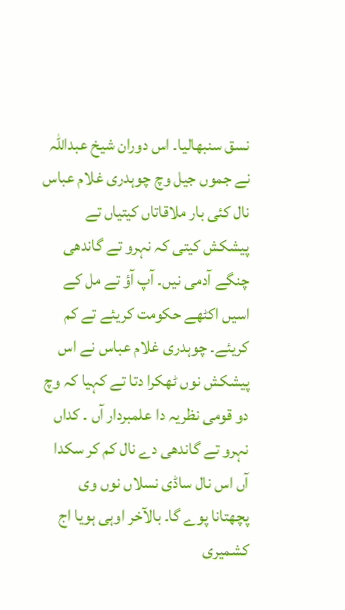نسق سنبھالیا۔ اس دوران شیخ عبداللہ نے جموں جیل وچ چوہدری غلام عباس نال کئی بار ملاقاتاں کیتیاں تے پیشکش کیتی کہ نہرو تے گاندھی چنگے آدمی نیں۔ آپ آؤ تے مل کے اسیں اکٹھے حکومت کریئے تے کم کریئے۔ چوہدری غلام عباس نے اس پیشکش نوں ٹھکرا دتا تے کہیا کہ وچ دو قومی نظریہ دا علمبردار آں ۔ کداں نہرو تے گاندھی دے نال کم کر سکدا آں اس نال ساڈی نسلاں نوں وی پچھتانا پوے گا۔ بالآخر اوہی ہویا اج کشمیری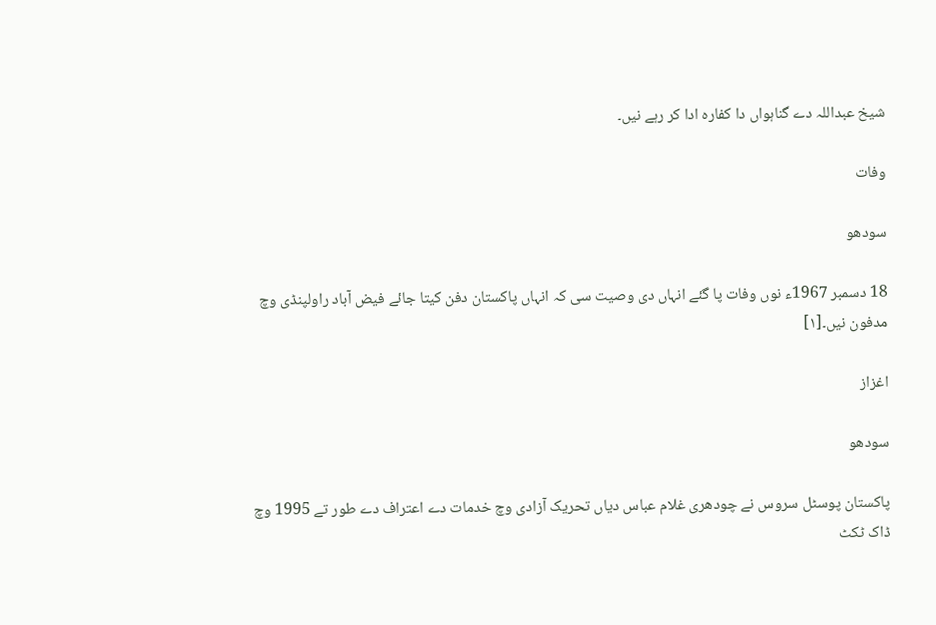شیخ عبداللہ دے گناہواں دا کفارہ ادا کر رہے نیں۔

وفات

سودھو

18 دسمبر 1967ء نوں وفات پا گئے انہاں دی وصیت سی کہ انہاں پاکستان دفن کیتا جائے فیض آباد راولپنڈی وچ مدفون نیں۔[۱]

اغزاز

سودھو

پاکستان پوسٹل سروس نے چودھری غلام عباس دیاں تحریک آزادی وچ خدمات دے اعتراف دے طور تے 1995 وچ ڈاک ٹکٹ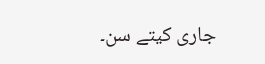جاری کیتے سن۔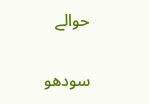حوالے

سودھو